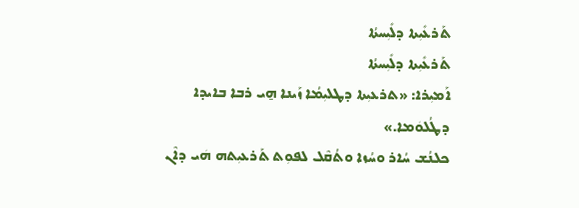ܬܰܪܥܺܝܼܬܐ ܕܠܺܝܼܚܬܳܐ
ܬܰܪܥܺܝܼܬܐ ܕܠܺܝܼܚܬܳܐ
ܐܰܡܝܼܪܐ: «ܬܪܥܝܼܬܐ ܕܛܠܝܼܡܳܐ ܙܰܝܢܐ ܗ̱ܝ ܪܒܐ ܒܐܝܕܐ ܕܛܳܠܘܿܡܐ.»
ܟܠܢܳܫ ܚܳܐܪ ܘܚܳܙܐ ܘܬܳܩܶܠ ܠܦܘܼܬ ܬܰܪܥܝܼܬܗ ܗܿܝ ܕܐܶܢ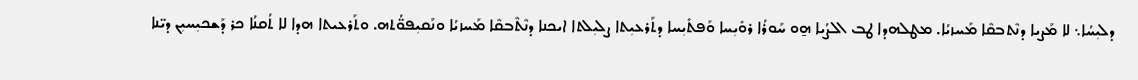ܕܠܝܼܚܳܐ܆ ܠܐ ܡܰܨܝܐ ܕܢܶܬܒܩܶܐ ܡܰܚܙܝܳܐ. ܡܛܠܗܕܐ ܛܒ ܐܠܨܳܝܐ ܗ̱ܘ ܚܰܘܪܳܐ ܪܘܺܝܼܚܐ ܘܰܦܬܺܝܼܚܐ ܕܬܰܪܥܝܼܬܐ ܨܠܝܼܠܬܐ ܐܝܟܢܐ ܕܢܶܬܶܒܩܶܐ ܡܰܚܙܝܳܐ ܘܢܰܩܝܼܦܘ̈ܳܬܗ. ܘܬܰܪܥܝܬܐ ܗܕܐ ܠܐ ܬܳܩܢܳܐ ܟܪ ܕܰܫܟܝܼܚܝܼܢ ܕܝ̈ܢܐ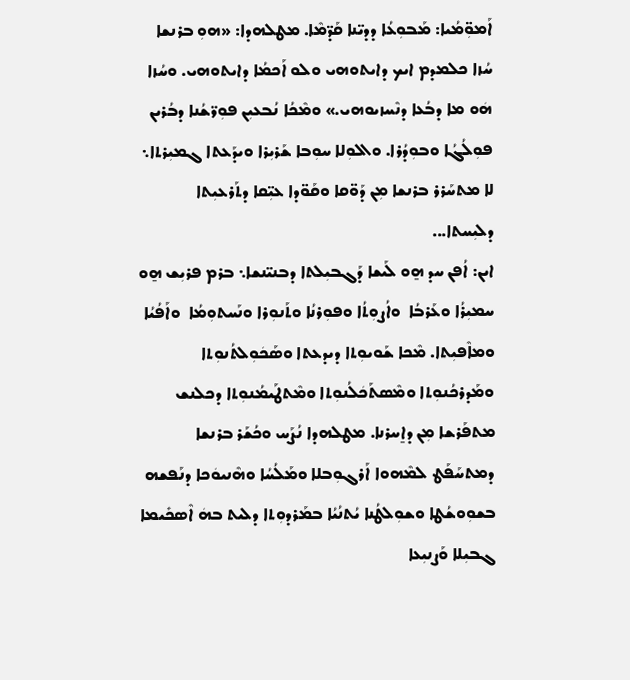ܐܰܡܘܼ̈ܡܳܝܐ: ܡܰܒܘܼܥܳܐ ܕܕܝ̈ܢܐ ܩܰܕ̈ܡܶܐ. ܡܛܠܗܕܐ: «ܗܘܼ ܒܪܢܫܐ ܚܳܙܐ ܟܠܡܕܡ ܐܝܟ ܕܐܝܬܘܗܝ ܘܠܘ ܐܰܟܡܳܐ ܕܐܝܬܘܗܝ. ܘܚܳܙܐ ܗܿܘ ܡܐ ܕܒܳܥܐ ܕܢܶܚܙܝܘܗܝ.» ܘܡܶܟܳܐ ܢܳܒܥܝܼܢ ܦܘܼܪ̈ܫܳܢܐ ܕܒܳܪܝܢ ܦܘܼܠܳܓܳܐ ܘܒܘܼܕܳܪܐ. ܘܐܠܘܼܠܐ ܚܘܼܒܐ ܫܰܪܝܼܪܐ ܘܝܕܰܥܬܐ ܓܡܝܼܪܬܐ܆ ܠܐ ܡܬܚܰܪܪ ܒܪܢܫܐ ܡܼܢ ܕܰܘ̈ܩܐ ܘܩܰܘ̈ܕܐ ܥܝܼ̈ܩܐ ܕܬܰܪܥܝܼܬܐ ܕܠܝܼܚܬܐ...
ܐܝܢ: ܐܳܦܢ ܚܕ ܗ̱ܘ ܠܰܝܫܐ ܕܰܓܒܝܼܠܬܐ ܕܒܢܝ̈ܢܫܐ܆ ܒܪܡ ܦܪܝܼܫ ܗ̱ܘ ܚܡܝܼܪܳܐ ܘܥܰܪܒܳܐ  ܘܐܳܨܘܼܬܳܐ ܘܦܘܼܪܢܳܐ ܘܬܰܢܘܼܪܐ ܘܢܰܚܬܘܼܡܳܐ  ܘܐܰܦܳܝܳܐ ܘܡܐܶܦܝܼܬܐ. ܡܶܟܐ ܫܰܘܝܘܼܬܐ ܕܝܕܥܬܐ ܘܣܰܟܿܘܼܠܬܳܢܘܼܬܐ ܘܡܰܕܪܟܳܢܘܼܬܐ ܘܡܶܣܬܰܟܿܠܳܢܘܼܬܐ ܘܡܶܬܛܰܝܡܳܢܘܼܬܐ ܕܟܠܢܫ ܡܬܦܰܪܫܐ ܡܼܢ ܕܐ̱ܚܪܢܐ. ܡܛܠܗܕܐ ܢܳܨܰܚ ܘܟܳܫܰܪ ܒܪܢܫܐ ܕܡܬܚܰܦܰܛ ܠܡܶܗܘܐ ܐܰܪܓܘܼܒܠܐ ܘܡܰܠܳܚܳܐ ܘܗܶܢܝܘܿܟܐ ܕܢܰܦܫܗ ܒܫܘܼܘܫܳܛܐ ܘܫܘܼܠܛܳܢܐ ܝܳܬܢܳܝܳܐ ܒܡܰܪܕܘܼܬܐ ܕܠܝܬ ܒܗܿ ܐܶܣܟܺܝܡܐ ܓܒܝܼܠܐ ܘܰܨܢܝܼܥܐ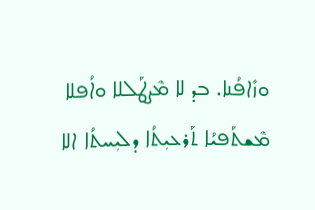ܘܙܺܐܦܳܢܐ. ܒܕ ܠܐ ܡܶܨܛܰܠܠܐ ܘܐܳܦܠܐ ܡܶܫܬܰܦܝܳܐ ܬܰܪܥܝܼܬܳܐ ܕܠܝܼܚܬܳܐ ܐܠܐ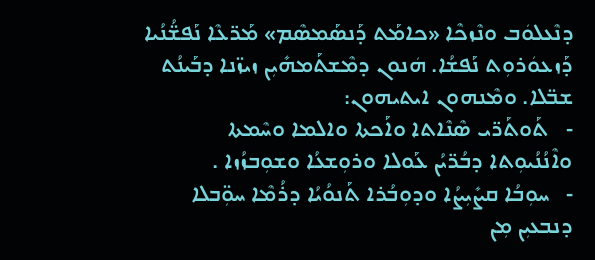ܕܢܶܥܠܘܿܒ ܘܢܶܙܟܶܐ «ܟܐܡܰܬ ܕܰܢܣܰܡܣܶܡ» ܡܰܪ̈ܥܶܐ ܢܰܦܫ̈ܳܢܳܝܐ ܕܰܙܥܘܿܪܘܼܬ ܢܰܦܫܳܐ. ܗܿܢܘܢ ܕܡܶܫܬܰܡܗܺܝܼܢ ܙܝܙ̈ܢܐ ܕܒܰܝܢܳܬ ܫܒ̈ܠܐ. ܘܡܶܢܗܘܢ ܐܝܬܝܗܘܢ:
-   ܬܰܘܬܰܪ̈ܝ ܣܶܢܶܐܬܐ ܘܐܰܟܬܐ ܘܐܠܡܐ ܘܚܶܡܬܐ ܘܐܶܢܳܢܳܝܘܼܬܐ ܕܒܳܪ̈ܝܳܢ ܥܰܘܠܐ ܘܪܘܼܫܥܳܐ ܘܫܘܼܒܙܳܙܐ .
-   ܚܘܼܒܳܐ ܩܨܺܝܼܨܳܐ ܘܕܘܼܒܳܪܐ ܬܰܢܘܳܝܳܐ ܕܪܳܡܶܐ ܚܘܼ̈ܒܠܐ ܕܢܒܥܝܼܢ ܡܼܢ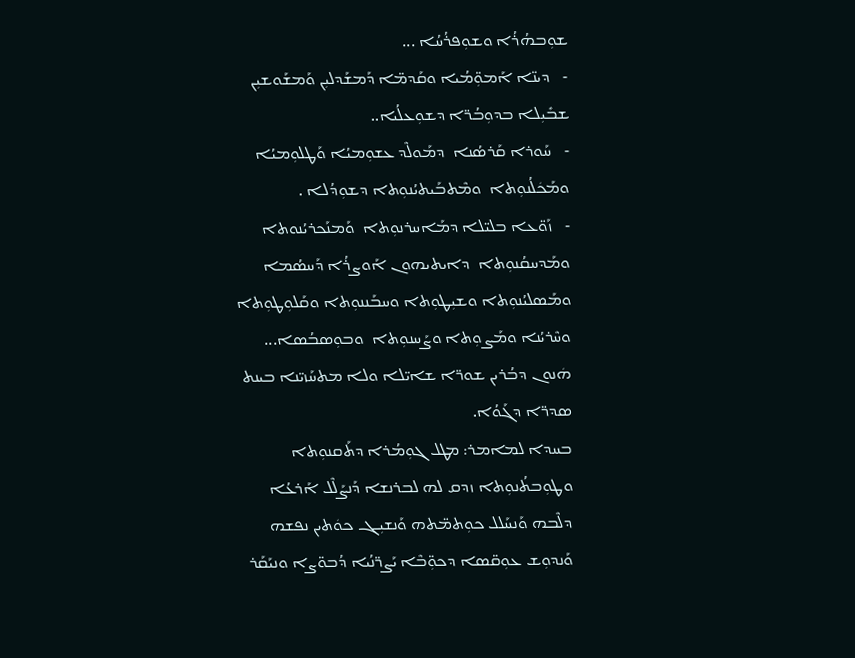ܫܘܼܒܗܳܪܳܐ ܘܫܘܼܦܪܳܚܳܐ ...
-   ܕܝܢ̈ܐ ܐܰܡܘܼ̈ܡܳܝܐ ܘܩܰܕܡ̈ܐ ܕܰܡܫܰܕܠܝܼܢ ܘܰܡܫܰܘܫܝܼܢ ܫܒܺܝܼܠܐ ܒܕܘܼܒܳܪ̈ܐ ܕܫܘܼܥܠܳܝܐ..
-   ܚܰܘܪܐ ܩܰܪܣܳܢܐ  ܕܡܰܘܠܶܕ ܥܫܘܼܡܝܳܐ ܘܰܛܠܘܼܡܝܳܐ ܘܡܰܟܿܠܳܢܘܼܬܐ  ܘܡܶܬܒܰܝܬܝܳܢܘܼܬܐ ܕܫܘܼܕܳܠܐ .
-   ܙܰܘ̈ܥܐ ܒܠܝ̈ܠܐ ܕܡܰܐܚܪܢܘܼܬܐ  ܘܰܡܢܰܟܪܝܳܢܘܬܐ  ܘܡܰܕܚܩܳܢܘܼܬܐ  ܕܐܝܬܝܗܘܢ ܐܰܘܨܪܳܐ ܕܰܚܣܳܡܐ ܘܡܰܣܠܝܳܢܘܼܬܐ ܘܫܝܼܛܘܼܬܐ ܘܚܒܰܢܢܘܼܬܐ ܘܩܰܠܘܼܛܘܼܬܐ ܘܚܶܪܝܳܢܐ ܘܡܰܨܘܼܬܐ ܘܨܰܚܢܘܼܬܐ  ܘܒܘܼܣܒܳܣܐ... ܗܿܢܘܢ ܕܒܳܪܝܢ ܫܘܪ̈ܐ ܫܐܝ̈ܠܐ ܘܠܐ ܡܬܚܰܙܝ̈ܢܐ ܒܝܢܬ ܣܕܪ̈ܐ ܕܓܰܘܳܐ.
ܒܚܕܐ ܠܡܐܡܪ: ܡܛܠ ܓܘܼܡܳܪܐ ܕܬܰܩܢܘܼܬܐ ܘܛܘܼܒܬܳܢܘܼܬܐ ܙܕܩ ܠܗ ܠܒܪܢܫܐ ܕܰܢܨܰܠܶܠ ܐܰܪܥܳܐ ܕܠܶܒܗ ܘܰܢܚܰܠܠ ܟܘܼܬܡ̈ܬܗ ܘܰܢܫܝܼܓ ܟܘܿܬܝܢ ܢܦܫܗ ܘܰܢܕܘܼܫ ܥܘܼܩ̈ܣܐ ܕܟܘܼ̈ܒܶܐ ܝܰܨܪ̈ܢܳܝܐ ܕܳܒܘ̈ܨܐ ܘܢܝܰܩܰܪ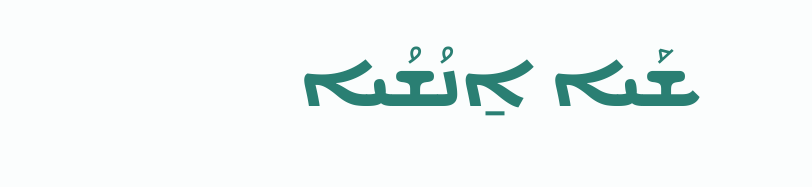ܫܰܝܐ ܐ̱ܢܳܫܳܝܐ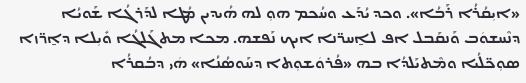«ܐܝܼܩܳܪܳܐ ܪܰܒܳܐ». ܘܟܕ ܝܳܕܰܥ ܘܚܳܟܡ ܗܘܼ ܠܗ ܗܳܝܕܝܢ ܡܳܛܐ ܠܕܰܪܓܳܐ ܫܰܘܝܳܐ ܕܢܶܚܫܘܿܒ ܘܰܢܩܰܒܠ ܐܦ ܠܐ̱ܚܪ̈ܢܐ ܐܝܟ ܢܰܦܫܗ. ܡܟܐ ܡܬܓܰܠܓܳܐ ܘܺܝܼܠܐ ܕܐ̱ܪ̈ܙܐ ܣܘܼܟ̈ܠܳܝܐ ܘܡܶܬܝܰܠܕܳܐ ܒܗ «ܦܳܪܘܿܫܘܼܬܐ ܕܚܰܘܣܳܢܳܐ» ܗܿܝ ܕܒܳܩܪܳܐ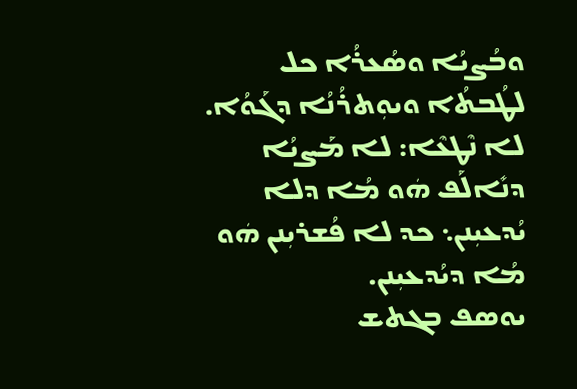ܘܒܳܨܝܳܐ ܘܣܳܥܪܳܐ ܟܠ ܠܛܳܒܬܳܐ ܘܝܘܼܬܪܳܢܳܐ ܕܓܰܘܳܐ.
ܠܐ ܢܶܛܥܶܐ: ܠܐ ܡܰܨܝܳܐ ܕܢܺܐܠܰܦ ܗܿܘ ܡܳܐ ܕܠܐ ܝܳܕܥܝܼܢܢ܆ ܟܕ ܠܐ ܦܳܫܪܝܼܢܢ ܗܿܘ ܡܳܐ ܕܝܳܕܥܝܼܢܢ.
ܝܘܣܦ ܒܓܬܫ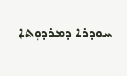ܚܘܕܪܐ ܕܡܪܕܘܼܬܐ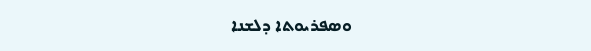ܘܣܦܪܝܘܬܐ ܕܠܫܢܐ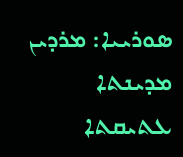ܣܘܪܝܝܐ: ܡܪܕܝܢ ܡܕܝܢܬܐ ܥܬܝܩܬܐ